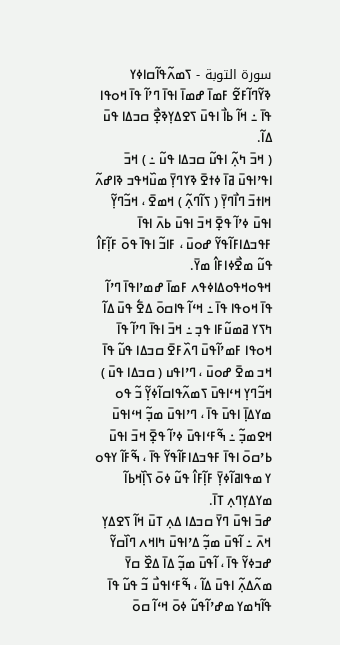سورة التوبة - ߖߘߍ߬ߟߊ߬ߛߊߦߌ
ߢߌ߬ߣߊ߬ߓߐ߬ ߓߘߊ߫ ߝߘߊ߫ ߊߟߊ߫ ߣߴߊ߬ ߟߊ߫ ߞߋߟߊ ߟߊ߫ ߸ ߞߊ߬ ߕߊ߯ ߊߟߎ߫ ߖߐߡߌ߲ߢߐ߲߯ ߛߏߡߊ ߟߎ߫ ߡߊ߬.
( ߞߏ߫ ߤߍ߲߬ ߊߟߎ߬ ߛߏߡߊ ߟߎ߬ ߸ ) ߞߏ߫ ߊߟߴߊߟߎ߫ ߥߊ߫ ߦߙߐ߫ ߢߌߣߌ߲߫ ߘߎ߰ߞߟߏ ߢߊߝߍ߬ ߞߊߙߏ߫ ߣߊ߯ߣߌ߲߫ ( ߖߊ߬ߣߍ߲߬ ) ߞߘߐ߫ ، ߞߏ߬ߣߌ߲߬ ߊߟߎ߫ ߦߴߊ߬ ߟߐ߲߫ ߞߏ߫ ߊߟߎ߫ ߕߍ߫ ߊߟߊ߫ ߓߟߏߡߊߓߊ߬ߟߌ߬ ߝߋߎ߫ ، ߓߊߏ߬ ߊߟߊ߫ ߟߋ߫ ߓߊ߲߬ߓߊ߮ ߟߎ߬ ߘߐ߯ߦߊߓߊ߮ ߘߌ߫.
ߞߟߋߞߟߋߡߊߦߟߍ ߓߘߊ߫ ߝߘߴߊߟߊ߫ ߣߴߊ߬ ߟߊ߫ ߞߋߟߊ ߟߊ߫ ߸ ߞߵߊ߬ ߟߊߛߋ߫ ߡߐ߱ ߟߎ߫ ߡߊ߬ ߤߖߌ ߥߘߎ߬ߓߊ ߟߏ߲ ߸ ߞߏ߫ ߊߟߊ߫ ߣߴߊ߬ ߟߊ߫ ߞߋߟߊ ߓߘߴߊ߬ߟߎ߫ ߣߍ߰ߓߐ߫ ߛߏߡߊ ߟߎ߬ ߟߊ߫ ߞߏ ߘߐ߫ ߝߋߎ߫ ، ߣߴߊߟߎ ( ߛߏߡߊ ߟߎ߫ ) ߞߏ߬ߣߌ߲ ߞߵߊߟߎ߫ ߖߘߍ߬ߟߊߛߊ߬ߦߌ߲߬ ߏ߬ ߟߋ ߘߌߡߊ߲߫ ߊߟߎ߫ ߟߊ߫ ، ߣߴߊߟߎ߫ ߘߏ߲߬ ߞߵߊߟߎ߫ ߞߐߘߏ߲߬ ߸ ߒ߬ߓߵߊߟߎ߫ ߦߴߊ߬ ߟߐ߲߫ ߞߏ߫ ߊߟߎ߫ ߕߴߛߋ߫ ߊߟߊ߫ ߓߟߏߡߊߓߊ߬ߟߌ߬ ߟߊ߫ ، ߒ߬ߓߊ߬ ߌߟߋ ߌ ߘߟߊߥߊ߬ߦߌ߲߫ ߓߊ߲߬ߓߊ߮ ߟߎ߬ ߦߋ߫ ߖߊ߲߰ߞߕߊ߬ ߘߌߡߌ߲ߣߍ߲ ߠߊ߫.
ߝߏ߫ ߊߟߎ߫ ߣߌ߫ ߛߏߡߊ ߡߍ߲ ߠߎ߫ ߞߊ߬ ߖߐߡߌ߲ ߞߍ߫ ߸ ߊ߬ߟߎ߫ ߘߏ߲߬ ߡߴߊߟߎ߫ ߤߊߞߍ ߣߊ߰ߛߌ߬ ߝߏߦߌ߬ ߟߊ߫ ، ߊ߬ߟߎ߫ ߘߏ߲߬ ߡߊ߫ ߡߐ߰ ߛߌ߫ ߘߍ߬ߡߍ߲߬ ߊߟߎ߫ ߡߊ߬ ، ߒ߬ߓߵߊߟߎ߯ ߏ߬ ߟߎ߬ ߟߊ߫ ߟߊ߬ߤߘߌ ߘߝߴߊ߬ߟߎ߬ ߦߋ߫ ߞߵߊ߬ ߛߋ߫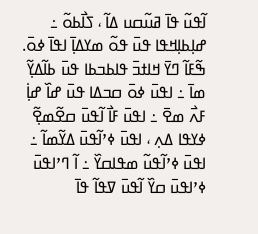ߊ߬ߟߎ߬ ߟߊ߫ ߥߎ߬ߛߎ ߡߊ߬ ، ߖߊ߯ߕߋ߬ ߸ ߝߊ߲ߕߊ߲ߞߟߊ ߟߎ߫ ߟߋ߬ ߘߌߡߊ߲߫ ߊߟߊ߫ ߦߋ߫.
ߒ߬ߓߊ߬ ߣߌ߫ ߞߊߙߏ߫ ߟߊߕߏߕߊ ߟߎ߫ ߕߊ߬ߡߌ߲߬ ߘߊ߫ ߸ ߊߟߎ߫ ߦߋ߫ ߛߏߡߊ ߟߎ߫ ߝߊ߰ ߝߊ߲߭ ߓߍ߯ ߘߐ߫ ߸ ߊߟߎ߫ ߓߊ߯ ߊ߬ߟߎ߫ ߛߐ߬ߘߐ߲߬ ߦߌߟߊ ߡߍ߲ ، ߊߟߎ߫ ߦߴߊ߬ߟߎ߫ ߡߌ߬ߘߊ߬ ߸ ߊߟߎ߫ ߦߴߊ߬ߟߎ߬ ߘߟߊߛߌ߰ ߸ ߊ߬ ߣߴߊߟߎ߫ ߦߴߊߟߎ߫ ߛߌ߰ ߊ߬ߟߎ߫ ߜߟߊ߬ ߟߊ߫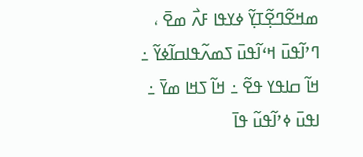ߘߞߐ߬ߣߐ߲߬ߠߌ߲߬ ߦߌߟߊ ߓߍ߯ ߘߐ߫ ، ߣߴߊ߬ߟߎ߫ ߞߵߊ߬ߟߎ߫ ߖߘߍ߬ߟߊߛߊ߬ߦߌ߬ ߸ ߞߊ߬ ߛߊߟߌ ߟߐ߬ ߸ ߞߊ߬ ߖߞߊ ߘߌ߫ ߸ ߊߟߎ߫ ߦߴߊ߬ߟߎ߬ ߟߊ߫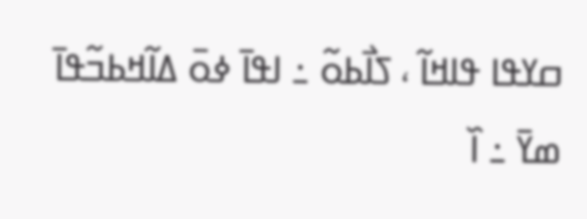ߛߌߟߊ ߟߊߞߊ߬ ، ߖߊ߯ߕߋ߬ ߸ ߊߟߊ߫ ߦߋ߫ ߡߊ߬ߞߕߏ߬ߟߊ߫ ߘߌ߫ ߸ ߊ߰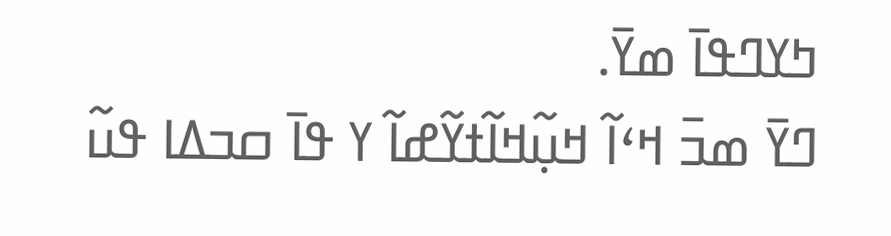ߤߌߣߟߊ߫ ߘߌ߫.
ߣߌ߫ ߘߏ߫ ߞߵߊ߬ ߞߎ߲߬ߞߊ߬ߙߌ߬ߝߊ߬ ߌ ߟߊ߫ ߛߏߡߊ ߟߎ߬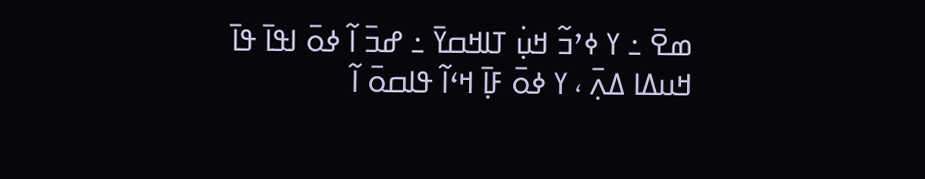ߘߐ߫ ߸ ߌ ߦߴߏ߬ ߞߎ߲߭ ߠߊߞߛߌ߫ ߸ ߝߏ߫ ߊ߬ ߦߋ߫ ߊߟߊ߫ ߟߊ߫ ߞߎߡߊ ߡߍ߲߫ ، ߌ ߦߋ߫ ߓߊ߲߫ ߞߵߊ߬ ߟߊߛߋ߫ ߊ߬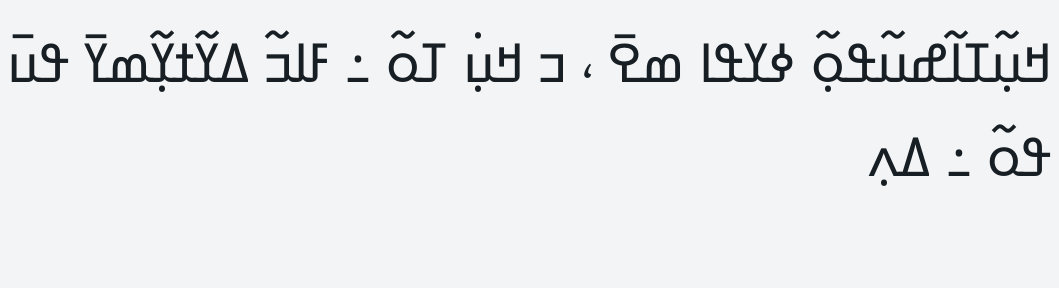ߞߎ߲߬ߠߊ߬ߝߎ߬ߟߋ߲߬ ߦߌߟߊ ߘߐ߫ ، ߏ ߞߎ߲߭ ߠߋ߬ ߸ ߓߊߏ߬ ߡߌ߬ߙߌ߲߬ߘߌ߫ ߟߎ߫ ߟߋ߬ ߸ ߡߍ߲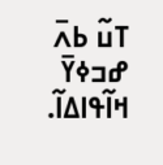ߠߎ߬ ߕߍ߫ ߝߏߦߌ߫ ߞߊ߬ߟߊߡߊ߬.